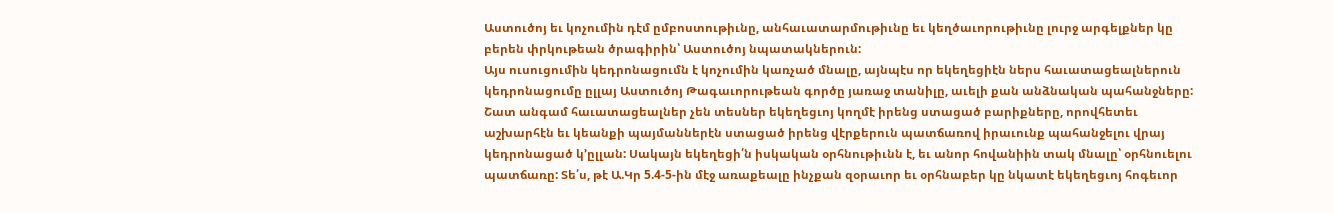Աստուծոյ եւ կոչումին դէմ ըմբոստութիւնը, անհաւատարմութիւնը եւ կեղծաւորութիւնը լուրջ արգելքներ կը բերեն փրկութեան ծրագիրին՝ Աստուծոյ նպատակներուն:
Այս ուսուցումին կեդրոնացումն է կոչումին կառչած մնալը, այնպէս որ եկեղեցիէն ներս հաւատացեալներուն կեդրոնացումը ըլլայ Աստուծոյ Թագաւորութեան գործը յառաջ տանիլը, աւելի քան անձնական պահանջները:
Շատ անգամ հաւատացեալներ չեն տեսներ եկեղեցւոյ կողմէ իրենց ստացած բարիքները, որովհետեւ աշխարհէն եւ կեանքի պայմաններէն ստացած իրենց վէրքերուն պատճառով իրաւունք պահանջելու վրայ կեդրոնացած կ’ըլլան: Սակայն եկեղեցի՛ն իսկական օրհնութիւնն է, եւ անոր հովանիին տակ մնալը՝ օրհնուելու պատճառը: Տե՛ս, թէ Ա.Կր 5.4-5-ին մէջ առաքեալը ինչքան զօրաւոր եւ օրհնաբեր կը նկատէ եկեղեցւոյ հոգեւոր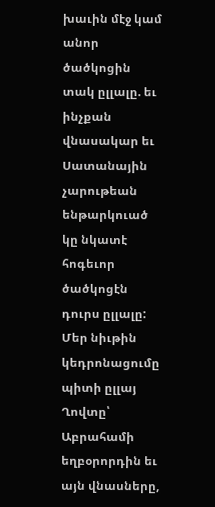խաւին մէջ կամ անոր ծածկոցին տակ ըլլալը. եւ ինչքան վնասակար եւ Սատանային չարութեան ենթարկուած կը նկատէ հոգեւոր ծածկոցէն դուրս ըլլալը:
Մեր նիւթին կեդրոնացումը պիտի ըլլայ Ղովտը՝ Աբրահամի եղբօրորդին եւ այն վնասները,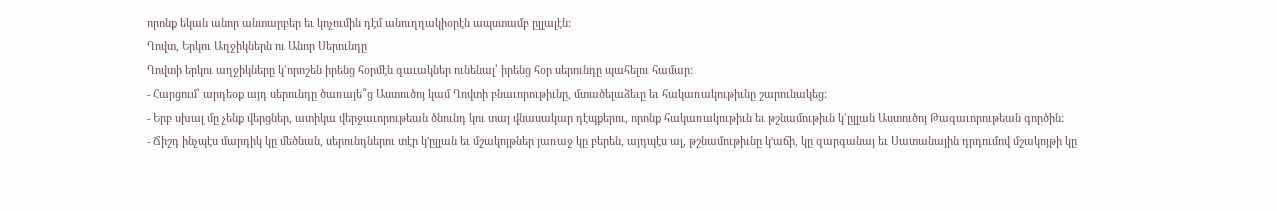որոնք եկան անոր անտարբեր եւ կոչումին դէմ անուղղակիօրէն ապստամբ ըլլալէն:
Ղովտ, Երկու Աղջիկներն ու Անոր Սերունդը
Ղովտի երկու աղջիկները կ’որոշեն իրենց հօրմէն զաւակներ ունենալ՝ իրենց հօր սերունդը պահելու համար:
- Հարցում՝ արդեօք այդ սերունդը ծառայե՞ց Աստուծոյ կամ Ղովտի բնաւորութիւնը, մտածելաձեւը եւ հակառակութիւնը շարունակեց:
- Երբ սխալ մը չենք վերցներ, ատիկա վերջաւորութեան ծնունդ կու տայ վնասակար դէպքերու, որոնք հակառակութիւն եւ թշնամութիւն կ’ըլլան Աստուծոյ Թագաւորութեան գործին:
- Ճիշդ ինչպէս մարդիկ կը մեծնան, սերունդներու տէր կ'ըլլան եւ մշակոյթներ յառաջ կը բերեն, այդպէս ալ, թշնամութիւնը կ'աճի, կը զարգանայ եւ Սատանային դրդումով մշակոյթի կը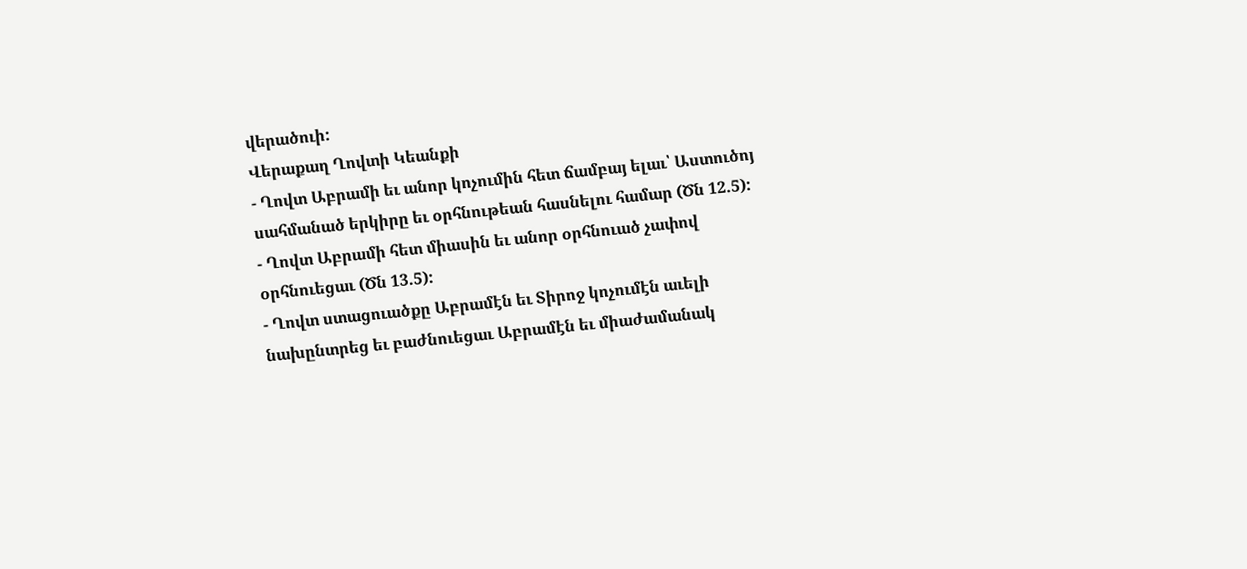վերածուի:
Վերաքաղ Ղովտի Կեանքի
- Ղովտ Աբրամի եւ անոր կոչումին հետ ճամբայ ելաւ՝ Աստուծոյ սահմանած երկիրը եւ օրհնութեան հասնելու համար (Ծն 12.5):
- Ղովտ Աբրամի հետ միասին եւ անոր օրհնուած չափով օրհնուեցաւ (Ծն 13.5):
- Ղովտ ստացուածքը Աբրամէն եւ Տիրոջ կոչումէն աւելի նախընտրեց եւ բաժնուեցաւ Աբրամէն եւ միաժամանակ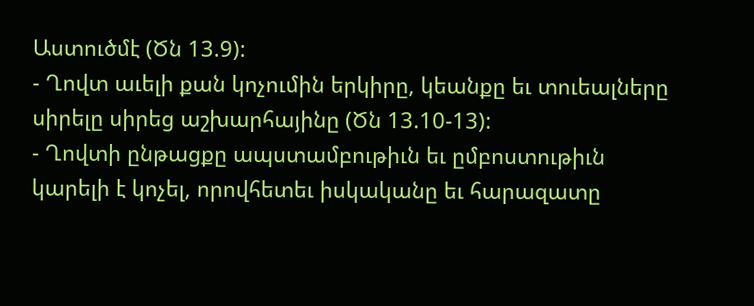Աստուծմէ (Ծն 13.9):
- Ղովտ աւելի քան կոչումին երկիրը, կեանքը եւ տուեալները սիրելը սիրեց աշխարհայինը (Ծն 13.10-13):
- Ղովտի ընթացքը ապստամբութիւն եւ ըմբոստութիւն կարելի է կոչել, որովհետեւ իսկականը եւ հարազատը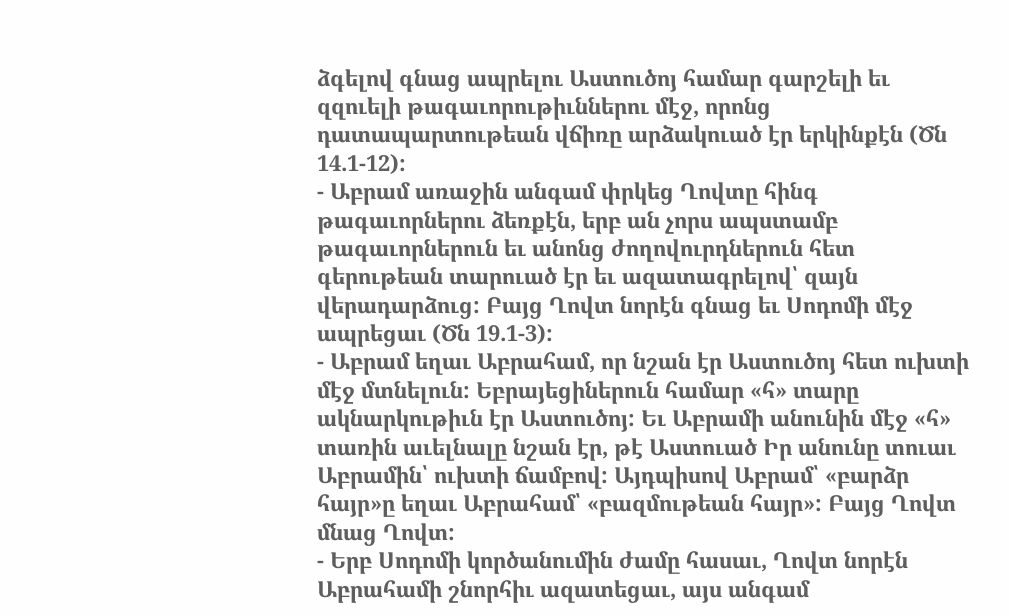ձգելով գնաց ապրելու Աստուծոյ համար գարշելի եւ զզուելի թագաւորութիւններու մէջ, որոնց դատապարտութեան վճիռը արձակուած էր երկինքէն (Ծն 14.1-12):
- Աբրամ առաջին անգամ փրկեց Ղովտը հինգ թագաւորներու ձեռքէն, երբ ան չորս ապստամբ թագաւորներուն եւ անոնց ժողովուրդներուն հետ գերութեան տարուած էր եւ ազատագրելով՝ զայն վերադարձուց: Բայց Ղովտ նորէն գնաց եւ Սոդոմի մէջ ապրեցաւ (Ծն 19.1-3):
- Աբրամ եղաւ Աբրահամ, որ նշան էր Աստուծոյ հետ ուխտի մէջ մտնելուն: Եբրայեցիներուն համար «հ» տարը ակնարկութիւն էր Աստուծոյ: Եւ Աբրամի անունին մէջ «հ» տառին աւելնալը նշան էր, թէ Աստուած Իր անունը տուաւ Աբրամին՝ ուխտի ճամբով: Այդպիսով Աբրամ՝ «բարձր հայր»ը եղաւ Աբրահամ՝ «բազմութեան հայր»: Բայց Ղովտ մնաց Ղովտ:
- Երբ Սոդոմի կործանումին ժամը հասաւ, Ղովտ նորէն Աբրահամի շնորհիւ ազատեցաւ, այս անգամ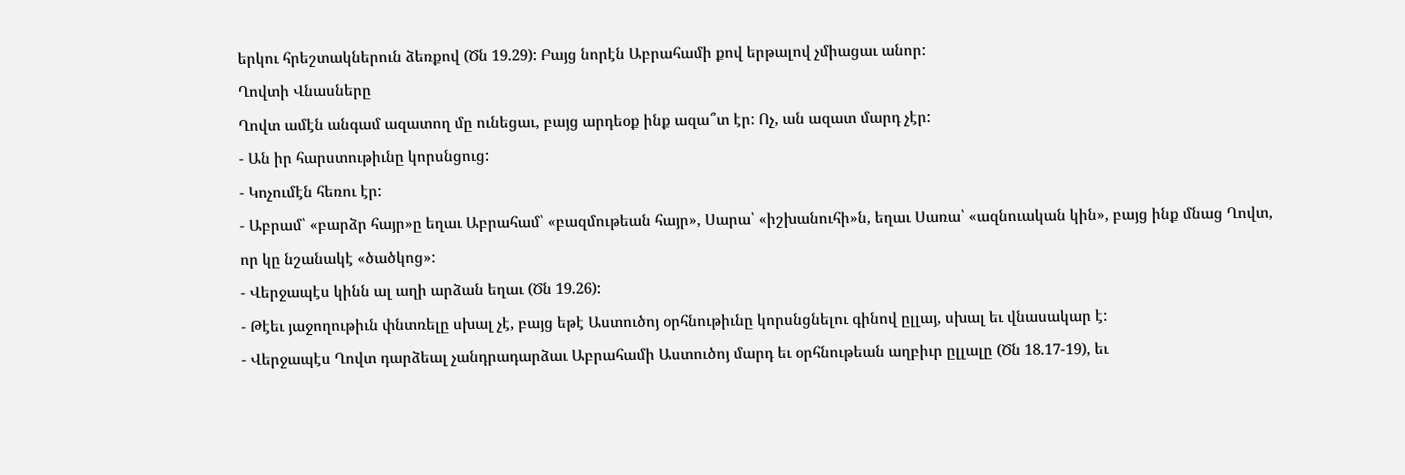երկու հրեշտակներուն ձեռքով (Ծն 19.29): Բայց նորէն Աբրահամի քով երթալով չմիացաւ անոր:
Ղովտի Վնասները
Ղովտ ամէն անգամ ազատող մը ունեցաւ, բայց արդեօք ինք ազա՞տ էր: Ոչ, ան ազատ մարդ չէր:
- Ան իր հարստութիւնը կորսնցուց:
- Կոչումէն հեռու էր:
- Աբրամ՝ «բարձր հայր»ը եղաւ Աբրահամ՝ «բազմութեան հայր», Սարա՝ «իշխանուհի»ն, եղաւ Սառա՝ «ազնուական կին», բայց ինք մնաց Ղովտ, որ կը նշանակէ «ծածկոց»:
- Վերջապէս կինն ալ աղի արձան եղաւ (Ծն 19.26):
- Թէեւ յաջողութիւն փնտռելը սխալ չէ, բայց եթէ Աստուծոյ օրհնութիւնը կորսնցնելու գինով ըլլայ, սխալ եւ վնասակար է:
- Վերջապէս Ղովտ դարձեալ չանդրադարձաւ Աբրահամի Աստուծոյ մարդ եւ օրհնութեան աղբիւր ըլլալը (Ծն 18.17-19), եւ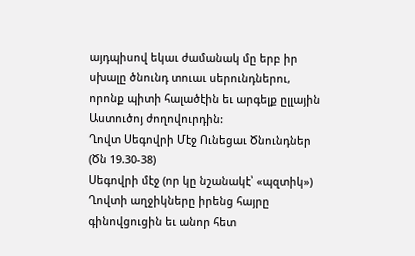այդպիսով եկաւ ժամանակ մը երբ իր սխալը ծնունդ տուաւ սերունդներու, որոնք պիտի հալածէին եւ արգելք ըլլային Աստուծոյ ժողովուրդին:
Ղովտ Սեգովրի Մէջ Ունեցաւ Ծնունդներ (Ծն 19.30-38)
Սեգովրի մէջ (որ կը նշանակէ՝ «պզտիկ») Ղովտի աղջիկները իրենց հայրը գինովցուցին եւ անոր հետ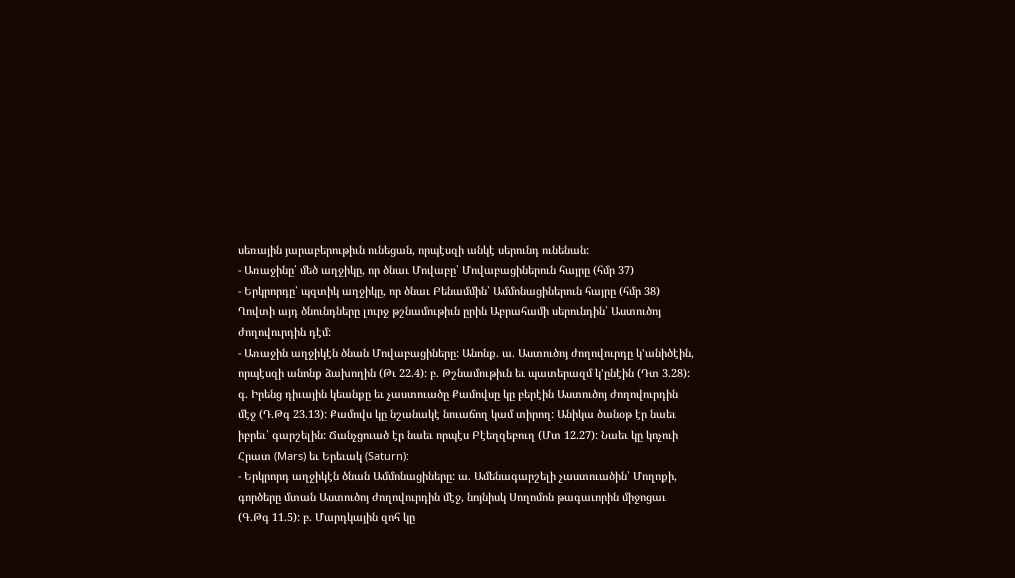սեռային յարաբերութիւն ունեցան, որպէսզի անկէ սերունդ ունենան:
- Առաջինը՝ մեծ աղջիկը, որ ծնաւ Մովաբը՝ Մովաբացիներուն հայրը (հմր 37)
- Երկրորդը՝ պզտիկ աղջիկը, որ ծնաւ Բենամմին՝ Ամմոնացիներուն հայրը (հմր 38)
Ղովտի այդ ծնունդները լուրջ թշնամութիւն ըրին Աբրահամի սերունդին՝ Աստուծոյ ժողովուրդին դէմ:
- Առաջին աղջիկէն ծնան Մովաբացիները: Անոնք. ա. Աստուծոյ ժողովուրդը կ'անիծէին, որպէսզի անոնք ձախողին (Թւ 22.4): բ. Թշնամութիւն եւ պատերազմ կ'ընէին (Դտ 3.28): գ. Իրենց դիւային կեանքը եւ չաստուածը Քամովսը կը բերէին Աստուծոյ ժողովուրդին մէջ (Դ.Թգ 23.13): Քամովս կը նշանակէ նուաճող կամ տիրող: Անիկա ծանօթ էր նաեւ իբրեւ՝ գարշելին: Ճանչցուած էր նաեւ որպէս Բէեղզեբուղ (Մտ 12.27): Նաեւ կը կոչուի Հրատ (Mars) եւ Երեւակ (Saturn):
- Երկրորդ աղջիկէն ծնան Ամմոնացիները: ա. Ամենագարշելի չաստուածին՝ Մողոքի, գործերը մտան Աստուծոյ ժողովուրդին մէջ, նոյնիսկ Սողոմոն թագաւորին միջոցաւ (Գ.Թգ 11.5): բ. Մարդկային զոհ կը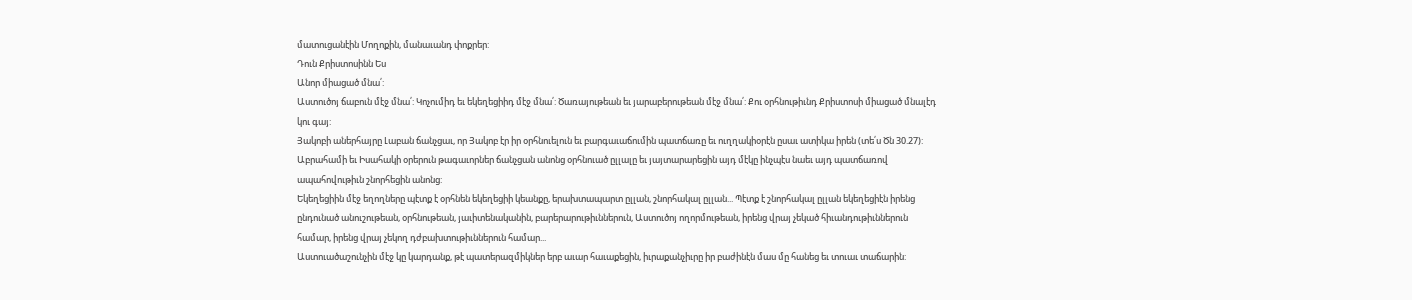մատուցանէին Մողոքին, մանաւանդ փոքրեր:
Դուն Քրիստոսինն Ես
Անոր միացած մնա՛:
Աստուծոյ ճաբուն մէջ մնա՛: Կոչումիդ եւ եկեղեցիիդ մէջ մնա՛: Ծառայութեան եւ յարաբերութեան մէջ մնա՛: Քու օրհնութիւնդ Քրիստոսի միացած մնալէդ կու գայ:
Յակոբի աներհայրը Լաբան ճանչցաւ, որ Յակոբ էր իր օրհնուելուն եւ բարգաւաճումին պատճառը եւ ուղղակիօրէն ըսաւ ատիկա իրեն (տե՛ս Ծն 30.27): Աբրահամի եւ Իսահակի օրերուն թագաւորներ ճանչցան անոնց օրհնուած ըլլալը եւ յայտարարեցին այդ մէկը ինչպէս նաեւ այդ պատճառով ապահովութիւն շնորհեցին անոնց:
Եկեղեցիին մէջ եղողները պէտք է օրհնեն եկեղեցիի կեանքը, երախտապարտ ըլլան, շնորհակալ ըլլան... Պէտք է շնորհակալ ըլլան եկեղեցիէն իրենց ընդունած անուշութեան, օրհնութեան, յաւիտենականին, բարերարութիւններուն, Աստուծոյ ողորմութեան, իրենց վրայ չեկած հիւանդութիւններուն համար, իրենց վրայ չեկող դժբախտութիւններուն համար...
Աստուածաշունչին մէջ կը կարդանք, թէ պատերազմիկներ երբ աւար հաւաքեցին, իւրաքանչիւրը իր բաժինէն մաս մը հանեց եւ տուաւ տաճարին: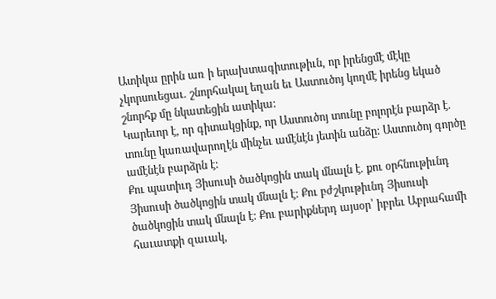Ատիկա ըրին առ ի երախտագիտութիւն, որ իրենցմէ մէկը չկորսուեցաւ. շնորհակալ եղան եւ Աստուծոյ կողմէ իրենց եկած շնորհք մը նկատեցին ատիկա:
Կարեւոր է, որ գիտակցինք, որ Աստուծոյ տունը բոլորէն բարձր է. տունը կառավարողէն մինչեւ ամէնէն յետին անձը: Աստուծոյ գործը ամէնէն բարձրն է:
Քու պատիւդ Յիսուսի ծածկոցին տակ մնալն է. քու օրհնութիւնդ Յիսուսի ծածկոցին տակ մնալն է: Քու բժշկութիւնդ Յիսուսի ծածկոցին տակ մնալն է: Քու բարիքներդ այսօր՝ իբրեւ Աբրահամի հաւատքի զաւակ,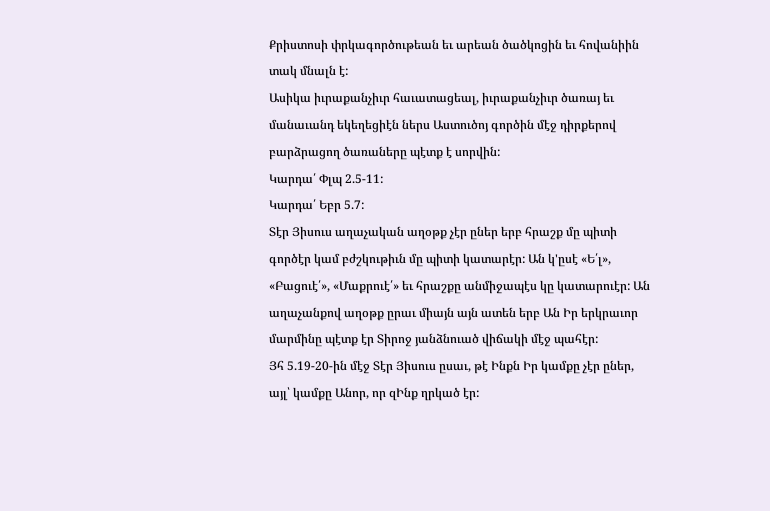Քրիստոսի փրկագործութեան եւ արեան ծածկոցին եւ հովանիին տակ մնալն է:
Ասիկա իւրաքանչիւր հաւատացեալ, իւրաքանչիւր ծառայ եւ մանաւանդ եկեղեցիէն ներս Աստուծոյ գործին մէջ դիրքերով բարձրացող ծառաները պէտք է սորվին:
Կարդա՛ Փլպ 2.5-11:
Կարդա՛ Եբր 5.7:
Տէր Յիսուս աղաչական աղօթք չէր ըներ երբ հրաշք մը պիտի գործէր կամ բժշկութիւն մը պիտի կատարէր: Ան կ'ըսէ «Ե՛լ», «Բացուէ՛», «Մաքրուէ՛» եւ հրաշքը անմիջապէս կը կատարուէր: Ան աղաչանքով աղօթք ըրաւ միայն այն ատեն երբ Ան Իր երկրաւոր մարմինը պէտք էր Տիրոջ յանձնուած վիճակի մէջ պահէր:
Յհ 5.19-20-ին մէջ Տէր Յիսուս ըսաւ, թէ Ինքն Իր կամքը չէր ըներ, այլ՝ կամքը Անոր, որ զԻնք ղրկած էր: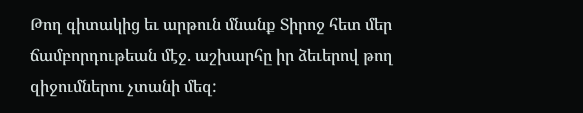Թող գիտակից եւ արթուն մնանք Տիրոջ հետ մեր ճամբորդութեան մէջ. աշխարհը իր ձեւերով թող զիջումներու չտանի մեզ: